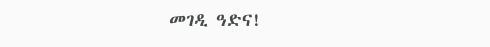መገዲ ዓድና!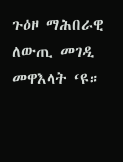ጉዕዞ ማሕበራዊ ለውጢ መገዲ መዋእላት ‘ዩ።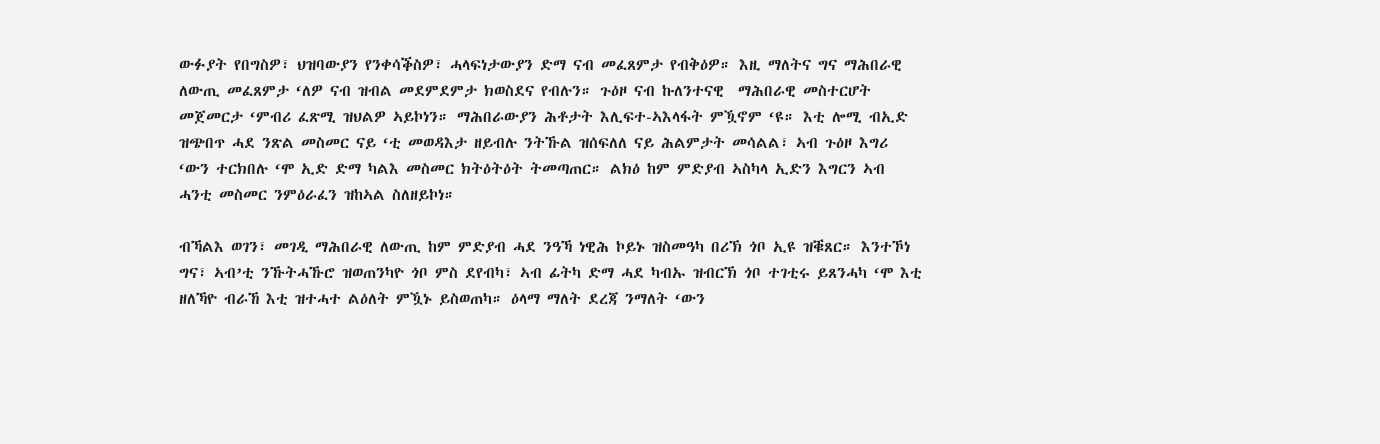ውፉያት የበግስዎ፣ ህዝባውያን የንቀሳቕስዎ፣ ሓላፍነታውያን ድማ ናብ መፈጸምታ የብቅዕዎ። እዚ ማለትና ግና ማሕበራዊ ለውጢ መፈጸምታ ‘ለዎ ናብ ዝብል መደምደምታ ክወስደና የብሉን። ጉዕዞ ናብ ኩለንተናዊ  ማሕበራዊ መስተርሆት መጀመርታ ‘ምብሪ ፈጽሚ ዝህልዎ ኣይኮነን። ማሕበራውያን ሕቶታት እሊፍተ-ኣእላፋት ምዃኖም ‘ዩ። እቲ ሎሚ ብኢድ ዝጭበጥ ሓደ ንጽል መስመር ናይ ‘ቲ መወዳእታ ዘይብሉ ንትኹል ዝሰፍለለ ናይ ሕልምታት መሳልል፣ ኣብ ጉዕዞ እግሪ ‘ውን ተርክበሉ ‘ሞ ኢድ ድማ ካልእ መስመር ክትዕትዕት ትመጣጠር። ልክዕ ከም ምድያብ ኣስካላ ኢድን እግርን ኣብ ሓንቲ መስመር ንምዕራፈን ዝከኣል ስለዘይኮነ።

ብኻልእ ወገን፣ መገዲ ማሕበራዊ ለውጢ ከም ምድያብ ሓደ ንዓኻ ነዊሕ ኮይኑ ዝስመዓካ በሪኽ ጎቦ ኢዩ ዝቑጸር። እንተኾነ ግና፣ ኣብ’ቲ ንኹትሓኹሮ ዝወጠንካዮ ጎቦ ምስ ደየብካ፣ ኣብ ፊትካ ድማ ሓደ ካብኡ ዝብርኽ ጎቦ ተገቲሩ ይጸንሓካ ‘ሞ እቲ ዘለኻዮ ብራኸ እቲ ዝተሓተ ልዕለት ምዃኑ ይስወጠካ። ዕላማ ማለት ደረጃ ንማለት ‘ውን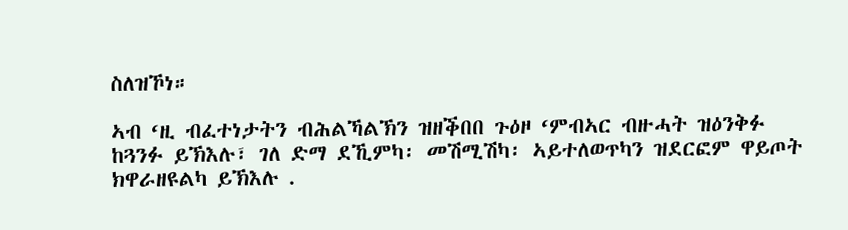ስለዝኾነ።

ኣብ ‘ዚ ብፈተነታትን ብሕልኻልኽን ዝዘቕበበ ጉዕዞ ‘ምብኣር ብዙሓት ዝዕንቅፉ ከጓንፉ ይኽእሉ፣ ገለ ድማ ደኺምካ፡ መሽሚሽካ፡ ኣይተለወጥካን ዝደርፎም ዋይጦት ክዋራዘዩልካ ይኽእሉ .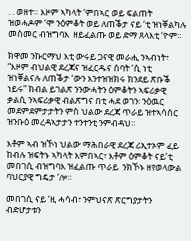. . ወዘተ። እዞም ኣካላት ‘ምበኣር ወይ ፍልጠት ዝወሓዶም ‘ሞ ንዕምቆት ወይ ለጠቕታ ናይ ‘ቲ ዝነቐልካሉ መስመር ብዝግባእ  ዘይፈልጡ ወይ ድማ ጸላእቲ ‘ዮም።

ክዋመ ንኩርማህ እቲ ውሩይ ጋናዊ መራሒ ንኣብነት፣ “እዞም ብህልዊ ደረጃና ዝፈርዱና ሰባት ‘ሲ ነቲ ዝነቐልናሉ ለጠቕታ ‘ውን እንተዝዝክሩ ክንደይ ጽቡቕ ነይሩ” ክብል ይገልጽ ንንውሓትን ዕምቆትን ኣፍሪቃዊ ቃልሲ ንኣፍሪቃዊ ብልጽግና በቲ ሓደ ወገን፡ ንዕዉር መደምደምታታትን ምስ ህልው ደረጃ ጥራይ ዝተኣሳሰር ዝንቡዕ መረዳኣታታን ተንተንቲ ንምብዳህ።

እቶም ኣብ ዝኾነ ህልው ማሕበራዊ ደረጃ ሪኢተኦም ፈይ ከብሉ ዝፍትኑ ኣካላት እምበኣር፣ እቶም ዕምቆት ናይ’ቲ መበገሲ ብዝግባእ ዝፈልጡ ጥራይ  ንክኾኑ ዘየወላውል ባህርያዊ ግዴታ ‘ሎ።

መበገሲ ናይ ‘ዚ ሓሳብ፣ ንምህናጽ ጽርግያታትን ብድሆታቱን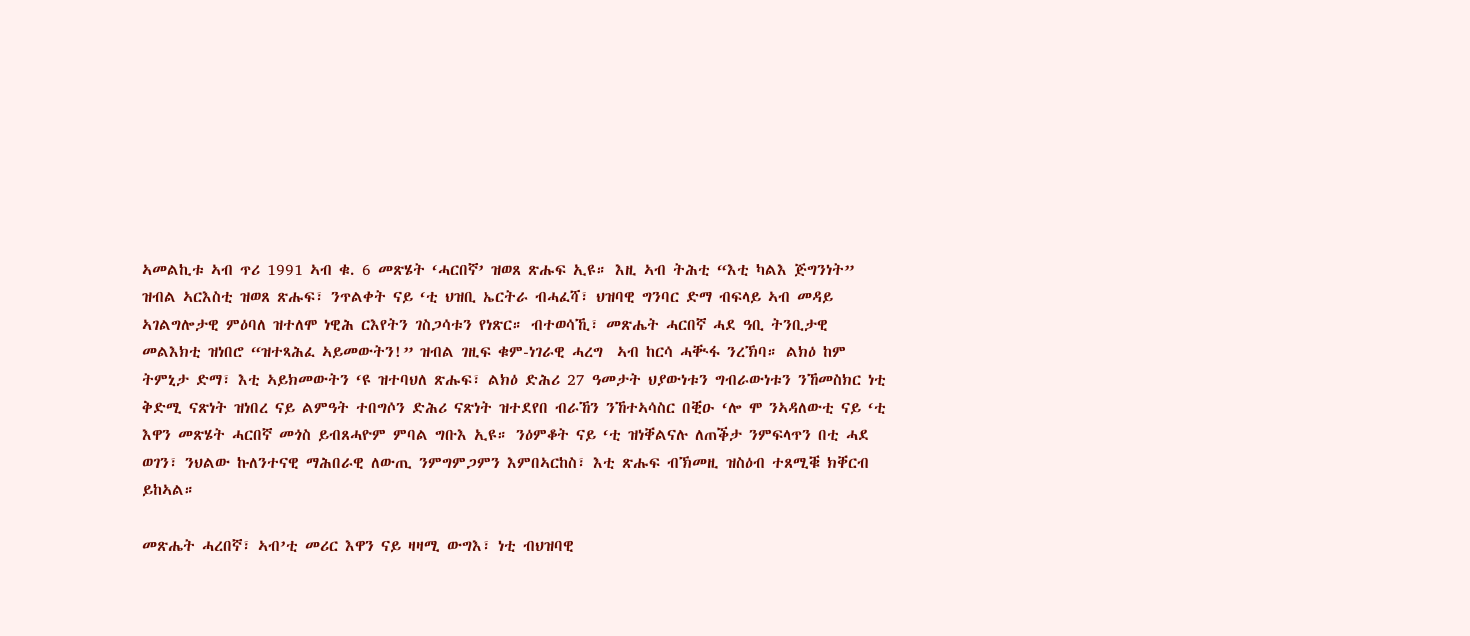ኣመልኪቱ ኣብ ጥሪ 1991 ኣብ ቁ. 6 መጽሄት ‘ሓርበኛ’ ዝወጸ ጽሑፍ ኢዩ። እዚ ኣብ ትሕቲ “እቲ ካልእ ጅግንነት” ዝብል ኣርእስቲ ዝወጸ ጽሑፍ፣ ንጥልቀት ናይ ‘ቲ ህዝቢ ኤርትራ ብሓፈሻ፣ ህዝባዊ ግንባር ድማ ብፍላይ ኣብ መዳይ ኣገልግሎታዊ ምዕባለ ዝተለሞ ነዊሕ ርእየትን ገስጋሳቱን የነጽር። ብተወሳኺ፣ መጽሔት ሓርበኛ ሓደ ዓቢ ትንቢታዊ መልእክቲ ዝነበሮ “ዝተጻሕፈ ኣይመውትን!” ዝብል ገዚፍ ቁም-ነገራዊ ሓረግ  ኣብ ከርሳ ሓቚፋ ንረኽባ። ልክዕ ከም ትምኒታ ድማ፣ እቲ ኣይክመውትን ‘ዩ ዝተባህለ ጽሑፍ፣ ልክዕ ድሕሪ 27 ዓመታት ህያውነቱን ግብራውነቱን ንኸመስክር ነቲ ቅድሚ ናጽነት ዝነበረ ናይ ልምዓት ተበግሶን ድሕሪ ናጽነት ዝተደየበ ብራኸን ንኸተኣሳስር በቒዑ ‘ሎ ሞ ንኣዳለውቲ ናይ ‘ቲ እዋን መጽሄት ሓርበኛ መጎስ ይብጸሓዮም ምባል ግቡእ ኢዩ። ንዕምቆት ናይ ‘ቲ ዝነቐልናሉ ለጠቕታ ንምፍላጥን በቲ ሓደ ወገን፣ ንህልው ኩለንተናዊ ማሕበራዊ ለውጢ ንምግምጋምን እምበኣርከስ፣ እቲ ጽሑፍ ብኽመዚ ዝስዕብ ተጸሚቑ ክቐርብ ይከኣል።

መጽሔት ሓረበኛ፣ ኣብ’ቲ መሪር እዋን ናይ ዛዛሚ ውግእ፣ ነቲ ብህዝባዊ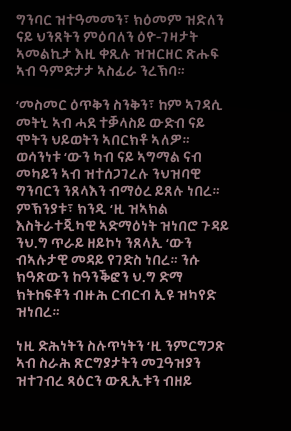ግንባር ዝተዓመመን፣ ክዕመም ዝድለን  ናይ ህንጸትን ምዕባለን ዕዮ-ገዛታት ኣመልኪታ እዚ ቀጺሉ ዝዝርዘር ጽሑፍ ኣብ ዓምድታታ ኣስፊራ ንረኽባ።

‘መስመር ዕጥቅን ስንቅን፣ ከም ኣገዳሲ መትኒ ኣብ ሓደ ተቓላስይ ውድብ ናይ ሞትን ህይወትን ኣበርክቶ ኣለዎ። ወሳንነቱ ‘ውን ካብ ናይ ኣግማል ናብ መካይን ኣብ ዝተሰጋገረሉ ንህዝባዊ ግንባርን ንጸላእን ብማዕረ ይጸሉ ነበረ። ምኽንያቱ፣ ክንዲ ‘ዚ ዝኣክል እስትራተጂካዊ ኣድማዕነት ዝነበሮ ጉዳይ ንህ.ግ ጥራይ ዘይኮነ ንጸላኢ ‘ውን ብኣሉታዊ መዳይ የገድስ ነበረ። ንሱ ክዓጽውን ከዓንቕፎን ህ.ግ ድማ ክትከፍቶን ብዙሕ ርብርብ ኢዩ ዝካየድ ዝነበረ።

ነዚ ድሕነትን ስሉጥነትን ‘ዚ ንምርግጋጽ ኣብ ስራሕ ጽርግያታትን መጓዓዝያን ዝተገብረ ጻዕርን ውጺኢቱን ብዘይ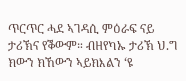ጥርጥር ሓደ ኣገዳሲ ምዕራፍ ናይ ታሪኽና የቕውም። ብዘየካኡ ታሪኽ ህ.ግ ክውን ክኸውን ኣይክእልን ‘ዩ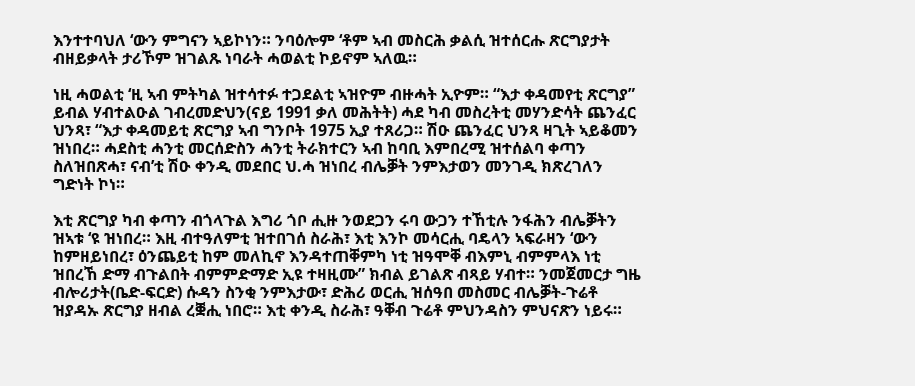እንተተባህለ ‘ውን ምግናን ኣይኮነን። ንባዕሎም ‘ቶም ኣብ መስርሕ ቃልሲ ዝተሰርሑ ጽርግያታት ብዘይቃላት ታሪኾም ዝገልጹ ነባራት ሓወልቲ ኮይኖም ኣለዉ።

ነዚ ሓወልቲ ‘ዚ ኣብ ምትካል ዝተሳተፉ ተጋደልቲ ኣዝዮም ብዙሓት ኢዮም። “እታ ቀዳመየቲ ጽርግያ” ይብል ሃብተልዑል ገብረመድህን(ናይ 1991 ቃለ መሕትት) ሓደ ካብ መስረትቲ መሃንድሳት ጨንፈር ህንጻ፣ “እታ ቀዳመይቲ ጽርግያ ኣብ ግንቦት 1975 ኢያ ተጸሪጋ። ሽዑ ጨንፈር ህንጻ ዛጊት ኣይቆመን ዝነበረ። ሓደስቲ ሓንቲ መርሰድስን ሓንቲ ትራክተርን ኣብ ከባቢ እምበረሚ ዝተሰልባ ቀጣን ስለዝበጽሓ፣ ናብ’ቲ ሽዑ ቀንዲ መደበር ህ.ሓ ዝነበረ ብሌቓት ንምእታወን መንገዲ ክጽረገለን ግድነት ኮነ።

እቲ ጽርግያ ካብ ቀጣን ብጎላጉል እግሪ ጎቦ ሒዙ ንወደጋን ሩባ ውጋን ተኸቲሉ ንፋሕን ብሌቓትን ዝኣቱ ‘ዩ ዝነበረ። እዚ ብተዓለምቲ ዝተበገሰ ስራሕ፣ እቲ እንኮ መሳርሒ ባዴላን ኣፍራዛን ‘ውን ከምዘይነበረ፣ ዕንጨይቲ ከም መለኪኖ እንዳተጠቐምካ ነቲ ዝዓሞቐ ብእምኒ ብምምላእ ነቲ ዝበረኸ ድማ ብጉልበት ብምምድማድ ኢዩ ተዛዚሙ” ክብል ይገልጽ ብጻይ ሃብተ። ንመጀመርታ ግዜ ብሎሪታት(ቤድ-ፍርድ) ሱዳን ስንቂ ንምእታው፣ ድሕሪ ወርሒ ዝሰዓበ መስመር ብሌቓት-ጉሬቶ ዝያዳኡ ጽርግያ ዘብል ረቛሒ ነበሮ። እቲ ቀንዲ ስራሕ፣ ዓቐብ ጉሬቶ ምህንዳስን ምህናጽን ነይሩ።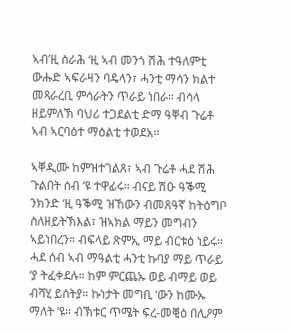ኣብ’ዚ ስራሕ ‘ዚ ኣብ መንጎ ሽሕ ተዓለምቲ ውሑድ ኣፍራዛን ባዴላን፣ ሓንቲ ማሳን ክልተ መጻራረቢ ምሳራትን ጥራይ ነበራ። ብሳላ ዘይምለኽ ባህሪ ተጋደልቲ ድማ ዓቐብ ጉሬቶ ኣብ ኣርባዕተ ማዕልቲ ተወደአ።

ኣቐዲሙ ከምዝተገልጸ፣ ኣብ ጉሬቶ ሓደ ሽሕ ጉልበት ሰብ ‘ዩ ተዋፊሩ። ብናይ ሽዑ ዓቕሚ ንክንድ ‘ዚ ዓቕሚ ዝኸውን ብመጸዓኛ ከትዕግቦ ስለዘይትኽእል፣ ዝኣክል ማይን መግብን ኣይነበረን። ብፍላይ ጽምኢ ማይ ብርቱዕ ነይሩ። ሓደ ሰብ ኣብ ማዓልቲ ሓንቲ ኩባያ ማይ ጥራይ ‘ያ ትፈቀደሉ። ከም ምርጨኡ ወይ ብማይ ወይ ብሻሂ ይሰትያ። ኩነታት መግቢ ‘ውን ከሙኡ ማለት ‘ዩ። ብኽቱር ጥሜት ፍረ-መቒዕ በሊዖም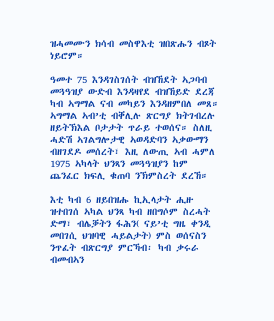ዝሓመሙን ክሳብ መስዋእቲ ዝበጽሑን ብጾት ነይሮም።

ዓመተ 75 እንዳገስገሰት ብዝኸደት ኣጋባብ መጓዓዝያ ውድብ እንዳዛየደ ብዝኸይድ ደረጃ ካብ ኣግማል ናብ መካይን እንዳዘምበለ መጸ። ኣግማል ኣብ’ቲ ብቐሊሉ ጽርግያ ክትገብረሉ ዘይትኽእል ቦታታት ጥራይ ተወሰና። ስለዚ ሓድሽ ኣገልግሎታዊ ኣወዳድባን ኣቃውማን ብዘገደዶ መሰረት፣ እዚ ለውጢ ኣብ ሓምለ 1975 ኣካላት ህንጻን መጓዓዝያን ከም ጨንፈር ክፍሊ ቁጠባ ንኽምስረት ደረኸ።

እቲ ካብ 6 ዘይበዝሑ ኪኢላታት ሒዙ ዝተበገሰ ኣካል ህንጻ ካብ ዘበግሶም ስረሓት ድማ፣ ብሌቓትን ፋሕን( ናይ’ቲ ግዜ ቀንዲ መበገሲ ህዝባዊ ሓይልታት) ምስ ወሰናስን ንጥፈት ብጽርግያ ምርኻብ፡ ካብ ቃሩራ ብመብኣን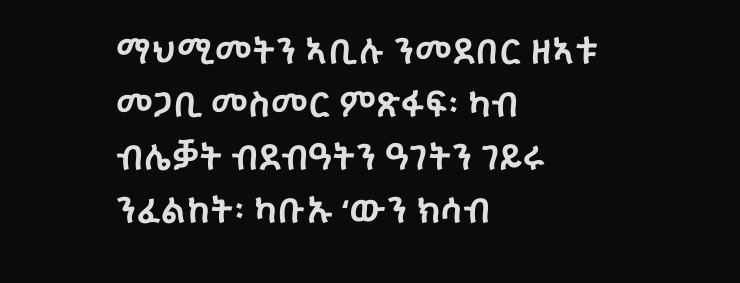ማህሚመትን ኣቢሉ ንመደበር ዘኣቱ መጋቢ መስመር ምጽፋፍ፡ ካብ ብሌቓት ብደብዓትን ዓገትን ገይሩ ንፈልከት፡ ካቡኡ ‘ውን ክሳብ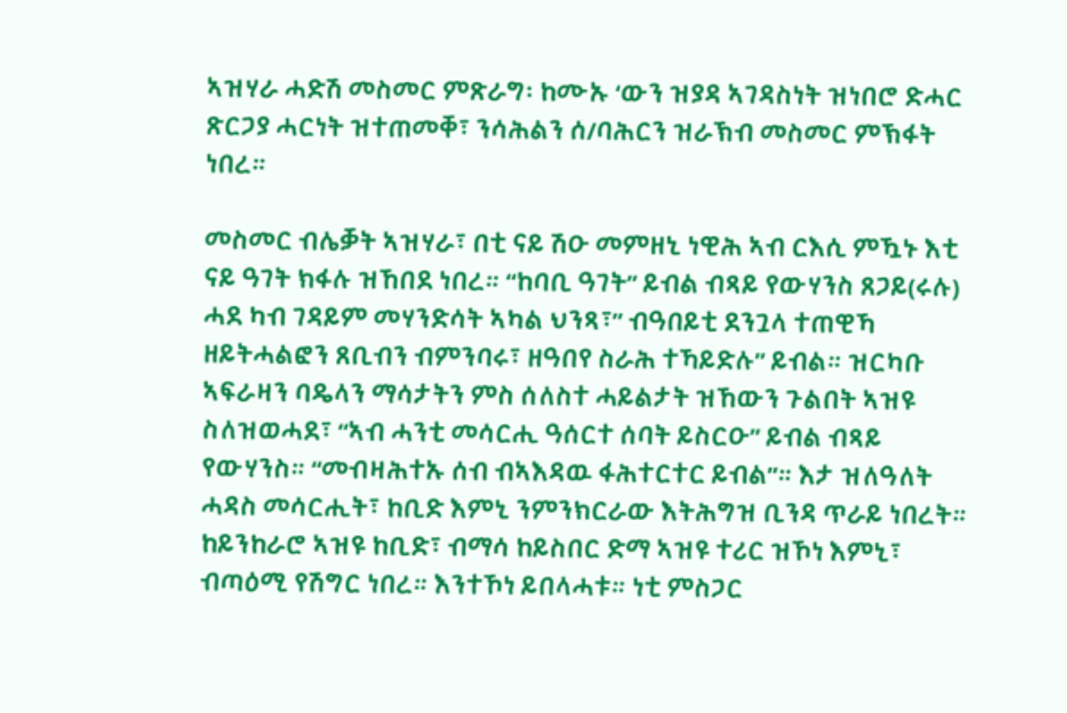ኣዝሃራ ሓድሽ መስመር ምጽራግ፡ ከሙኡ ‘ውን ዝያዳ ኣገዳስነት ዝነበሮ ድሓር ጽርጋያ ሓርነት ዝተጠመቐ፣ ንሳሕልን ሰ/ባሕርን ዝራኽብ መስመር ምኽፋት ነበረ።

መስመር ብሌቓት ኣዝሃራ፣ በቲ ናይ ሽዑ መምዘኒ ነዊሕ ኣብ ርእሲ ምዃኑ እቲ ናይ ዓገት ክፋሉ ዝኸበደ ነበረ። “ከባቢ ዓገት” ይብል ብጻይ የውሃንስ ጸጋይ(ሩሉ) ሓደ ካብ ገዳይም መሃንድሳት ኣካል ህንጻ፣” ብዓበይቲ ደንጓላ ተጠዊኻ ዘይትሓልፎን ጸቢብን ብምንባሩ፣ ዘዓበየ ስራሕ ተኻይድሉ” ይብል። ዝርካቡ ኣፍራዛን ባዴላን ማሳታትን ምስ ሰለስተ ሓይልታት ዝኸውን ጉልበት ኣዝዩ ስለዝወሓደ፣ “ኣብ ሓንቲ መሳርሒ ዓሰርተ ሰባት ይስርዑ” ይብል ብጻይ የውሃንስ። “መብዛሕተኡ ሰብ ብኣእዳዉ ፋሕተርተር ይብል”። እታ ዝለዓለት ሓዳስ መሳርሒት፣ ከቢድ እምኒ ንምንክርራው እትሕግዝ ቢንዳ ጥራይ ነበረት። ከይንከራሮ ኣዝዩ ከቢድ፣ ብማሳ ከይስበር ድማ ኣዝዩ ተሪር ዝኾነ እምኒ፣ ብጣዕሚ የሽግር ነበረ። እንተኾነ ይበላሓቱ። ነቲ ምስጋር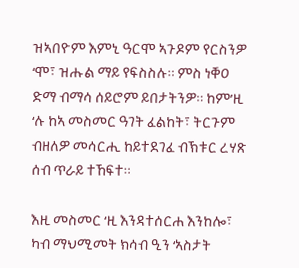ዝኣበዮም እምኒ ዓርሞ ኣጉዶም የርስንዎ ‘ሞ፣ ዝሑል ማይ የፍስስሉ። ምስ ነቐዐ ድማ ብማሳ ሰይሮም ይበታትንዎ። ከም’ዚ ‘ሉ ከኣ መስመር ዓገት ፈልከት፣ ትርጉም ብዘለዎ መሳርሒ ከይተደገፈ ብኽቱር ረሃጽ ሰብ ጥራይ ተኸፍተ።

እዚ መስመር ‘ዚ እንዳተሰርሐ እንከሎ፣ ካብ ማህሚመት ክሳብ ዒን ‘ኣስታት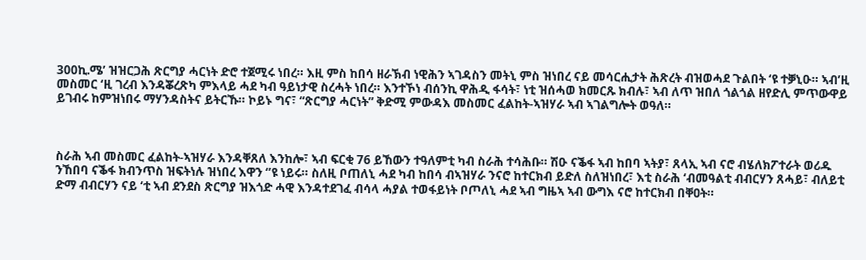300ኪ.ሜ’ ዝዝርጋሕ ጽርግያ ሓርነት ድሮ ተጀሚሩ ነበረ። እዚ ምስ ከበሳ ዘራኽብ ነዊሕን ኣገዳስን መትኒ ምስ ዝነበረ ናይ መሳርሒታት ሕጽረት ብዝወሓደ ጉልበት ‘ዩ ተቓኒዑ። ኣብ’ዚ መስመር ‘ዚ ገረብ እንዳቖረጽካ ምእላይ ሓደ ካብ ዓይነታዊ ስረሓት ነበረ። እንተኾነ ብሰንኪ ዋሕዲ ፋሳት፣ ነቲ ዝሰሓወ ክመርጹ ክብሉ፣ ኣብ ለጥ ዝበለ ጎልጎል ዘየድሊ ምጥውዋይ ይገብሩ ከምዝነበሩ ማሃንዳስትና ይትርኹ። ኮይኑ ግና፣ “ጽርግያ ሓርነት” ቅድሚ ምውዳእ መስመር ፈልከት-ኣዝሃራ ኣብ ኣገልግሎት ወዓለ።



ስራሕ ኣብ መስመር ፈልከት-ኣዝሃራ እንዳቐጸለ እንከሎ፣ ኣብ ፍርቂ 76 ይኸውን ተዓለምቲ ካብ ስራሕ ተሳሕቡ። ሽዑ ናቕፋ ኣብ ከበባ ኣትያ፣ ጸላኢ ኣብ ናሮ ብሄለክፖተራት ወሪዱ ንኸበባ ናቕፋ ክብንጥስ ዝፍትነሉ ዝነበረ እዋን ‘’ዩ ነይሩ። ስለዚ ቦጠለኒ ሓደ ካብ ከበሳ ብኣዝሃራ ንናሮ ከተርክብ ይድለ ስለዝነበረ፣ እቲ ስራሕ ‘ብመዓልቲ ብብርሃን ጸሓይ፣ ብለይቲ ድማ ብብርሃን ናይ ‘ቲ ኣብ ደንደስ ጽርግያ ዝእጎድ ሓዊ እንዳተደገፈ ብሳላ ሓያል ተወፋይነት ቦጦለኒ ሓደ ኣብ ግዜኣ ኣብ ውግእ ናሮ ከተርክብ በቐዐት።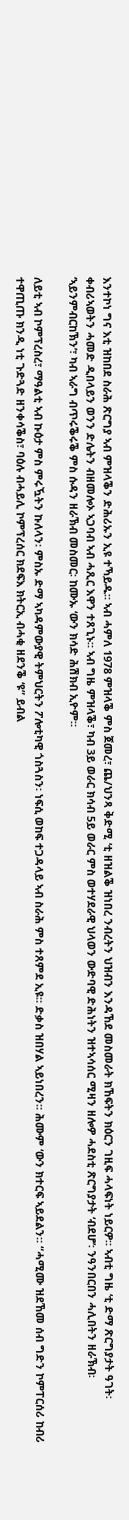እንተኮነ ግና እቲ ዝከበደ ስራሕ ጽርግያ ኣብ ምዝላቕን ድሕሪኡን ኢዩ ተኻይዱ። ኣብ ሓምለ 1978 ምዝላቕ ምስ ጀመረ፣ ጨ/ህንጻ ቅድሚ ‘ቲ ዘዝልቕ ዝነበረ ንብረትን ህዝብን እንዳኸደ መስመራት ክኸፍትን ክዕርን ገዚፍ ሓላፍነት ነይርዎ። ኣብቲ ግዜ ‘ቲ ድማ ጽርግያታት ዓገት፡ ቀብሪኣወትን ሓመድ ዲበላይን ወንን ድሌትን ብዘመሎኦ ኣጋባብ ኣብ ሓጺር እዋን ተጸጊኑ። ኣብ ግዜ ምዝላቕ፣ ካብ 3ይ ወራር ክሳብ 5ይ ወራር ምስ ወተሃደራዊ ህላወን ውድባዊ ድሕነትን ዝተኣሳሰር ሚዛን ዘሎዎ ሓደስቲ ጽርግያታት ‘ብደሆ’፡ ንዓንበርበን ሓሊበትን ዘራኽብ፡ ‘ኣይንምብርከኽን’፣ ካብ ኣራግ ብጥሩቕሩቕ ምስ ሱዳን ዘራኽብ መስመር፡ ከሙኡ ‘ውን ክሳድ ሕሽክብ ኢዮም።

ለይቲ ኣብ ኮምፕረስረ፣ ማዓልቲ ኣብ ኩዕታ ምስ ምሩዃትን ኩለላን፡ ምስኡ ድማ ኣካዳምውያዊ ትምህርትን ፖሎቲካዊ ጎስጓስን፡ ነፍሲ ወከፍ ተጋዳላይ ኣብ ስራሕ ምስ ተጸምደ ኢዩ። ድቃስ ዝበሃል ኣይነበረን። ሕሙም ‘ውን ክተርፍ ኣይደልን። “ሓሚሙ ዝደኸመ ሰብ ግድን ኮምፐርሰሪ ከብሪ ተዋጢጡ ክንዲ ነቲ ጉድጓድ ዘንቀሳቕስ፣ ባዕሉ ብሓይሊ ኮምፕረሰር ክደፍእ ክትርኢ ብሓቂ ዘደንቕ ‘ዩ” ይብል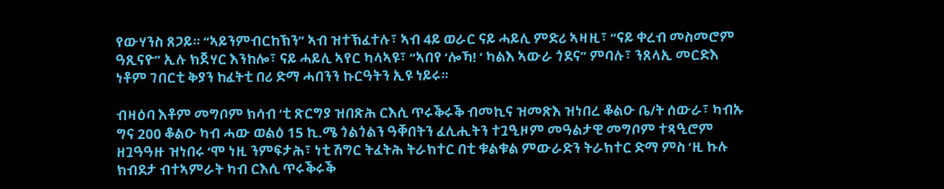የውሃንስ ጸጋይ። “ኣይንምብርከኽን” ኣብ ዝተኽፈተሉ፣ ኣብ 4ይ ወራር ናይ ሓይሊ ምድሪ ኣዛዚ፣ “ናይ ቀረብ መስመሮም ዓጺናዮ” ኢሉ ክጀሃር እንከሎ፣ ናይ ሓይሊ ኣየር ካላኣዩ፣ “ኣበየ ‘ሎኻ! ‘ ካልእ ኣውራ ጎደና” ምባሉ፣ ንጸላኢ መርድእ ነቶም ገበርቲ ቅያን ከፈትቲ በሪ ድማ ሓበንን ኩርዓትን ኢዩ ነይሩ።

ብዛዕባ እቶም መግቦም ክሳብ ‘ቲ ጽርግያ ዝበጽሕ ርእሲ ጥሩቕሩቕ ብመኪና ዝመጽእ ዝነበረ ቆልዑ ቤ/ት ሰውራ፣ ካብኡ ግና 200 ቆልዑ ካብ ሓው ወልዕ 15 ኪ.ሜ ጎልጎልን ዓቐበትን ፈሊሒትን ተጓዒዞም መዓልታዊ መግቦም ተጻዒሮም ዘጓዓዓዙ ዝነበሩ ‘ሞ ነዚ ንምፍታሕ፣ ነቲ ሽግር ትፈትሕ ትራክተር በቲ ቁልቁል ምውራድን ትራክተር ድማ ምስ ‘ዚ ኩሉ ክብደታ ብተኣምራት ካብ ርእሲ ጥሩቕሩቕ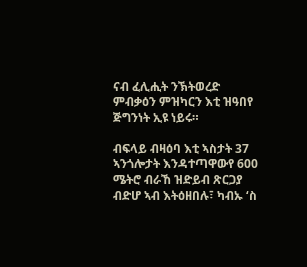ናብ ፈሊሒት ንኽትወረድ ምብቃዕን ምዝካርን እቲ ዝዓበየ ጅግንነት ኢዩ ነይሩ።

ብፍላይ ብዛዕባ እቲ ኣስታት 37 ኣንጎሎታት እንዳተጣዋውየ 600 ሜትሮ ብራኸ ዝድይብ ጽርጋያ ብድሆ ኣብ እትዕዘበሉ፣ ካብኡ ‘ስ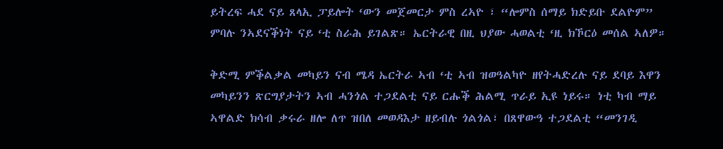ይትረፍ ሓደ ናይ ጸላኢ ፓይሎት ‘ውን መጀመርታ ምስ ረኣዮ ፣ “ሎምስ ሰማይ ክድይቡ ደልዮም” ምባሉ ንኣደናቕነት ናይ ‘ቲ ስራሕ ይገልጽ። ኤርትራዊ በዚ ህያው ሓወልቲ ‘ዚ ክኾርዕ መሰል ኣለዎ።

ቅድሚ ምቕልቃል መካይን ናብ ሜዳ ኤርትራ ኣብ ‘ቲ ኣብ ዝወዓልካዮ ዘየትሓድረሉ ናይ ደባይ እዋን መካይንን ጽርግያታትን ኣብ ሓንጎል ተጋደልቲ ናይ ርሑቕ ሕልሚ ጥራይ ኢዩ ነይሩ። ነቲ ካብ ማይ ኣዋልድ ክሳብ ቃሩራ ዘሎ ለጥ ዝበለ መወዳእታ ዘይብሉ ጎልጎል፣ በጸዋውዓ ተጋደልቲ “መንገዲ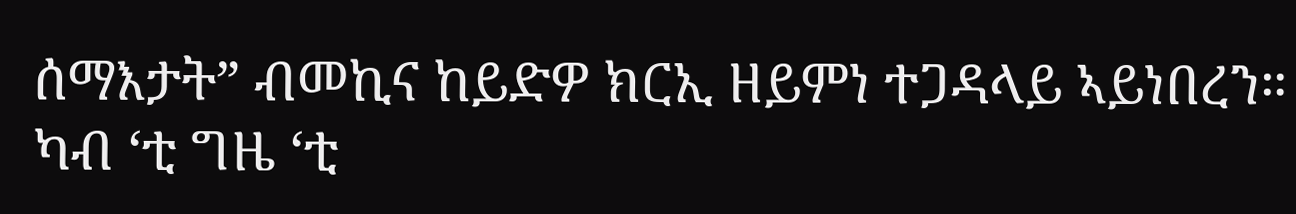ሰማእታት” ብመኪና ከይድዎ ክርኢ ዘይምነ ተጋዳላይ ኣይነበረን።  ካብ ‘ቲ ግዜ ‘ቲ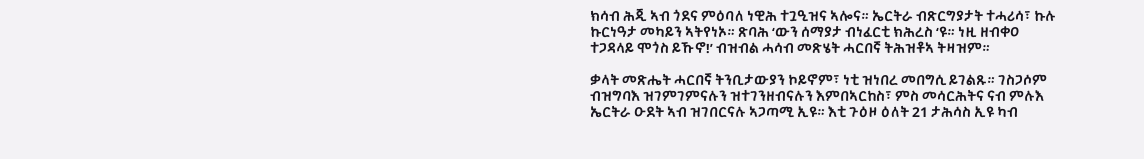ክሳብ ሕጂ ኣብ ጎደና ምዕባለ ነዊሕ ተጓዒዝና ኣሎና። ኤርትራ ብጽርግያታት ተሓሪሳ፣ ኩሉ ኩርነዓታ መካይን ኣትየነኦ። ጽባሕ ‘ውን ሰማያታ ብነፈርቲ ክሕረስ ‘ዩ። ነዚ ዘብቀዐ ተጋዳላይ ሞጎስ ይኹኖ!’ ብዝብል ሓሳብ መጽሄት ሓርበኛ ትሕዝቶኣ ትዛዝም።

ቃላት መጽሔት ሓርበኛ ትንቢታውያን ኮይኖም፣ ነቲ ዝነበረ መበግሲ ይገልጹ። ገስጋሶም ብዝግባእ ዝገምገምናሉን ዝተገንዘብናሉን እምበኣርከስ፣ ምስ መሳርሕትና ናብ ምሉእ ኤርትራ ዑደት ኣብ ዝገበርናሉ ኣጋጣሚ ኢዩ። እቲ ጉዕዞ ዕለት 21 ታሕሳስ ኢዩ ካብ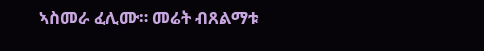ኣስመራ ፈሊሙ። መሬት ብጸልማቱ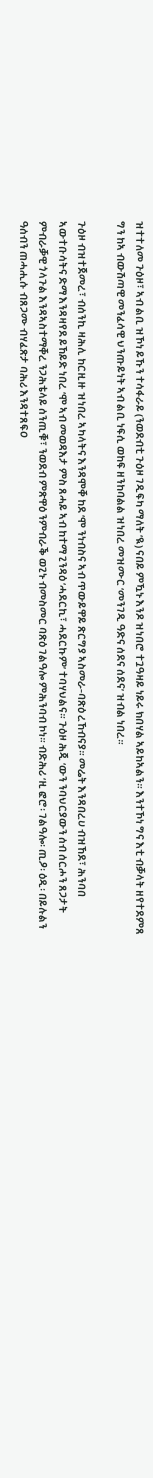ዝተተለመ ጉዕዞ፣ ኣብ ልቢ ዝኾነ ይኹን ተሳፋራይ (ንወደብቲ ጉዕዞ ገዲፍካ ማለት ‘ዪ) ናበይ ምዃኑ እንዶ ዝነበሮ ተጓዓዛይ ነይሩ ክበሃል ኣይከኣልን። እንተኾነ ግና እቲ ብቓላት ዘየተደምጸ ግን ከኣ ብውሽጣዊ መንፈሳዊ ህንጡይነት ኣብ ልቢ ነፍሲ ወከፍ ዘንከባልል ዝነበረ መዝሙር ‘መንገዲ ዓድና ሰደና ሰደና’ ዝብል ነበረ።

ጉዕዞ ብዝተጀመረ፣ ብሰንኪ ዛሕሊ ከርዚዙ ዝነበረ ኣካላትና እንዳሞቐ ከደ ‘ሞ ንነብስና ኣብ ጥውይዋይ ጽርግያ ኣስመራ-ባጽዕ ረኸብናያ። መሬት እንዳበረሀ ብዝኸደ፣ ሕንባበ ኣውተቡሳትና ድማ እንዳዛየደ ይኸይድ ነበረ ‘ሞ ኣብ መወዳእታ ምስ ጸሓይ ኣብ ከተማ ጊንዳዕ ‘ሓደርኪ፣ ሓደርኩም’ ተባሃህልና። ጉዕዞ ሕጂ ‘ውን ንባህርያውን ሰብ ሰርሖን ጸጋታት ምብራቓዊ ጎላጉል እንዳኣስተማቐረ ንጋሕቴላይ ሰንጢቑ፣ ንወደብ ምጽዋዕ ንምብራቕ ወጊኑ ብመስመር ባጽዕ ገልዓሎ ምሕንባብ ኮነ። ብድሕሪ ‘ዚ ፎሮ፡ ገልዓሎ፡ ጢዖ፡ ዕዲ፡ በይሉልን ዓሰብን ጠሓሒሱ ብጸጋሙ ብሃፈጽታ ባሕሪ እንዳተጸፍዐ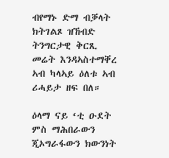ብየማኑ ድማ ብቓላት ክትገልጾ ዝኸብድ ትንግርታዊ ቅርጺ መሬት እንዳኣስተማቐረ ኣብ ካላኣይ ዕለቱ ኣብ ሪሓይታ ዘፍ በለ።

ዕላማ ናይ ‘ቲ ዑደት ምስ ማሕበራውን ጂኦግራፋውን ክውንነት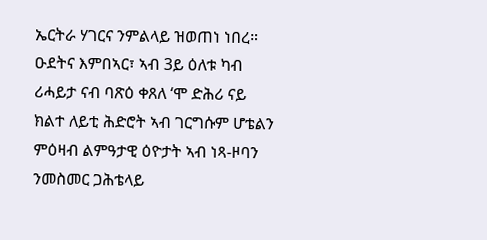ኤርትራ ሃገርና ንምልላይ ዝወጠነ ነበረ። ዑደትና እምበኣር፣ ኣብ 3ይ ዕለቱ ካብ ሪሓይታ ናብ ባጽዕ ቀጸለ ‘ሞ ድሕሪ ናይ ክልተ ለይቲ ሕድሮት ኣብ ገርግሱም ሆቴልን  ምዕዛብ ልምዓታዊ ዕዮታት ኣብ ነጻ-ዞባን ንመስመር ጋሕቴላይ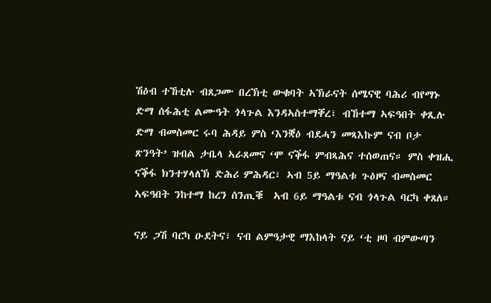ሽዕብ ተኸቲሉ ብጸጋሙ በረኽቲ ውቁባት ኣኽራናት ሰሜናዊ ባሕሪ ብየማኑ ድማ ሰፋሕቲ ልሙዓት ጎላጉል እንዳኣስተማቐረ፣ ብኸተማ ኣፍዓበት ቀጺሉ ድማ ብመስመር ሩባ ሕዳይ ምስ ‘እንቛዕ ብደሓን መጻእኩም ናብ ቦታ ጽንዓት’ ዝብል ታቤላ ኣራጸመና ‘ሞ ናቕፋ ምብጻሕና ተሰወጠና። ምስ ቀዝሒ ናቕፋ ክንተሃላለኽ ድሕሪ ምሕዳር፣ ኣብ 5ይ ማዓልቱ ጉዕዞና ብመስመር ኣፍዓበት ንከተማ ከረን ሰንጢቑ  ኣብ 6ይ ማዓልቱ ናብ ጎላጉል ባርካ ቀጸለ።

ናይ ጋሽ ባርካ ዑደትና፣ ናብ ልምዓታዊ ማእከላት ናይ ‘ቲ ዞባ ብምውጣን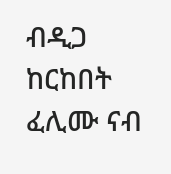ብዲጋ  ከርከበት ፈሊሙ ናብ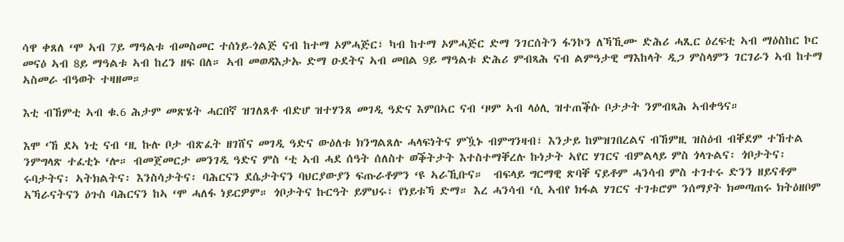ሳዋ ቀጸለ ‘ሞ ኣብ 7ይ ማዓልቱ ብመስመር ተሰነይ-ጎልጅ ናብ ከተማ ኦምሓጅር፣ ካብ ከተማ ኦምሓጅር ድማ ንገርሰትን ፋንኮን ለኻኺሙ ድሕሪ ሓጺር ዕረፍቲ ኣብ ማዕስከር ኮር መናዕ ኣብ 8ይ ማዓልቱ ኣብ ከረን ዘፍ በለ። ኣብ መወዳእታኡ ድማ ዑደትና ኣብ መበል 9ይ ማዓልቱ ድሕሪ ምብጻሕ ናብ ልምዓታዊ ማእከላት ዲጋ ምስላምን ገርገራን ኣብ ከተማ ኣስመራ ብዓወት ተዛዘመ።

እቲ ብኸምቲ ኣብ ቁ.6 ሕታም መጽሄት ሓርበኛ ዝገለጸቶ ብድሆ ዝተሃንጸ መገዲ ዓድና እምበኣር ናብ ‘ዞም ኣብ ላዕሊ ዝተጠቕሱ ቦታታት ንምብጻሕ ኣብቀዓና።

እሞ ‘ኸ ደኣ ነቲ ናብ ‘ዚ ኩሉ ቦታ ብጽፈት ዘገሸና መገዲ ዓድና ውዕለቱ ክንግልጸሉ ሓላፍነትና ምዃኑ ብምግንዛብ፣ እንታይ ከምዝገበረልና ብኸምዚ ዝስዕብ ብቐደም ተኸተል ንምግላጽ ተፈቲኑ ‘ሎ። ብመጀመርታ መንገዲ ዓድና ምስ ‘ቲ ኣብ ሓደ ሰዓት ሰለስተ ወቕትታት እተስተማቐረሉ ኩነታት ኣየር ሃገርና ብምልላይ ምስ ጎላጉልና፡ ጎቦታትና፡ ሩባታትና፡ ኣትክልትና፡ እንስሳታትና፡ ባሕርናን ደሴታትናን ባህርያውያን ፍጡራቶምን ‘ዩ ኣራኺቡና።  ብፍላይ ግርማዊ ጽባቐ ናይቶም ሓንሳብ ምስ ተገተሩ ድንን ዘይናቶም ኣኻራናትናን ዕጉስ ባሕርናን ከኣ ‘ሞ ሓለፋ ነይርዎም። ጎቦታትና ኩርዓት ይምህሩ፣ የነይቱኻ ድማ። እረ ሓንሳብ ‘ሲ ኣብየ ክፋል ሃገርና ተገቱሮም ንሰማያት ክመጣጠሩ ክትዕዘቦም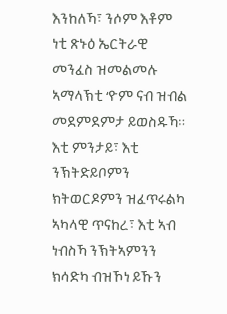እንከለኻ፣ ንሶም እቶም ነቲ ጽኑዕ ኤርትራዊ መንፈስ ዝመልመሉ ኣማላኽቲ ‘ዮም ናብ ዝብል መደምደምታ ይወስዱኻ። እቲ ምንታይ፣ እቲ ንኽትድይቦምን ክትወርዶምን ዝፈጥሩልካ ኣካላዊ ጥናከረ፣ እቲ ኣብ ነብስኻ ንኽትኣምንን ክሳድካ ብዝኾነ ይኹን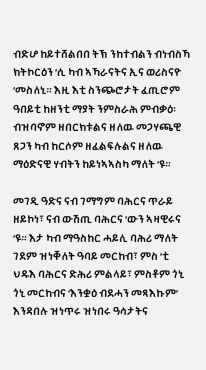ብድሆ ከይተሸልበበ ትኽ ንከተብልን ብነብስኻ ክትኮርዕን ‘ሲ ካብ ኣኻራናትና ኢና ወሪስናዮ ‘መስለኒ። እዚ እቲ ስንጭሮታት ፈጢሮም ዓበይቲ ከዘንቲ ማያት ንምስራሕ ምብቃዕ፡ ብዝባኖም ዘበርክቱልና ዘለዉ መጋሃጫዊ ጸጋን ካብ ከርሶም ዘፈልፍሉልና ዘለዉ ማዕድናዊ ሃብትን ከይነኣኣስካ ማለት ‘ዩ።

መገዲ ዓድና ናብ ገማግም ባሕርና ጥራይ ዘይኮነ፣ ናብ ውሽጢ ባሕርና ‘ውን ኣዛዊሩና ‘ዩ። እታ ካብ ማዓስከር ሓይሊ ባሕሪ ማለት ገደም ዝነቐለት ዓባይ መርከብ፣ ምስ ‘ቲ ህዱእ ባሕርና ድሕሪ ምልላይ፣ ምስቶም ጎኒ ጎኒ መርከብና ‘እንቋዕ ብደሓን መጻእኩም’ እንዳበሉ ዝነጥሩ ዝነበሩ ዓሳታትና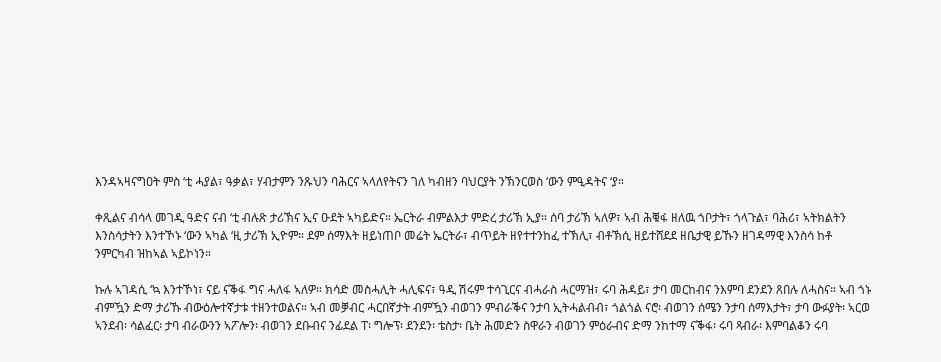እንዳኣዛናግዐት ምስ ‘ቲ ሓያል፣ ዓቃል፣ ሃብታምን ንጹህን ባሕርና ኣላለየትናን ገለ ካብዘን ባህርያት ንኽንርወስ ‘ውን ምዒዳትና ‘ያ።

ቀጺልና ብሳላ መገዲ ዓድና ናብ ‘ቲ ብሉጽ ታሪኽና ኢና ዑደት ኣካይድና። ኤርትራ ብምልእታ ምድረ ታሪኽ ኢያ። ሰባ ታሪኽ ኣለዎ፣ ኣብ ሕቑፋ ዘለዉ ጎቦታት፣ ጎላጉል፣ ባሕሪ፣ ኣትክልትን እንስሳታትን እንተኾኑ ‘ውን ኣካል ‘ዚ ታሪኽ ኢዮም። ደም ሰማእት ዘይነጠቦ መሬት ኤርትራ፣ ብጥይት ዘየተተንከፈ ተኽሊ፣ ብቶኽሲ ዘይተሸደደ ዘቤታዊ ይኹን ዘገዳማዊ እንስሳ ከቶ ንምርካብ ዝከኣል ኣይኮነን።

ኩሉ ኣገዳሲ ‘ኳ እንተኾነ፣ ናይ ናቕፋ ግና ሓለፋ ኣለዎ። ክሳድ መስሓሊት ሓሊፍና፣ ዓዲ ሽሩም ተሳጊርና ብሓራስ ሓርማዝ፣ ሩባ ሕዳይ፣ ታባ መርከብና ንእምባ ደንደን ጸበሉ ለሓስና። ኣብ ጎኑ ብምዃን ድማ ታሪኹ ብውዕሎተኛታቱ ተዘንተወልና። ኣብ መቓብር ሓርበኛታት ብምዃን ብወገን ምብራቕና ንታባ ኢትሓልብብ፣ ጎልጎል ናሮ፡ ብወገን ሰሜን ንታባ ሰማእታት፣ ታባ ውፉያት፡ ኣርወ ኣንደብ፡ ሳልፈር፡ ታባ ብራውንን ኣፖሎን፡ ብወገን ደቡብና ንፊደል ፐ፡ ግሎፕ፡ ደንደን፡ ቴስታ፡ ቤት ሕመድን ስዋራን ብወገን ምዕራብና ድማ ንከተማ ናቕፋ፡ ሩባ ጻብራ፡ እምባልቆን ሩባ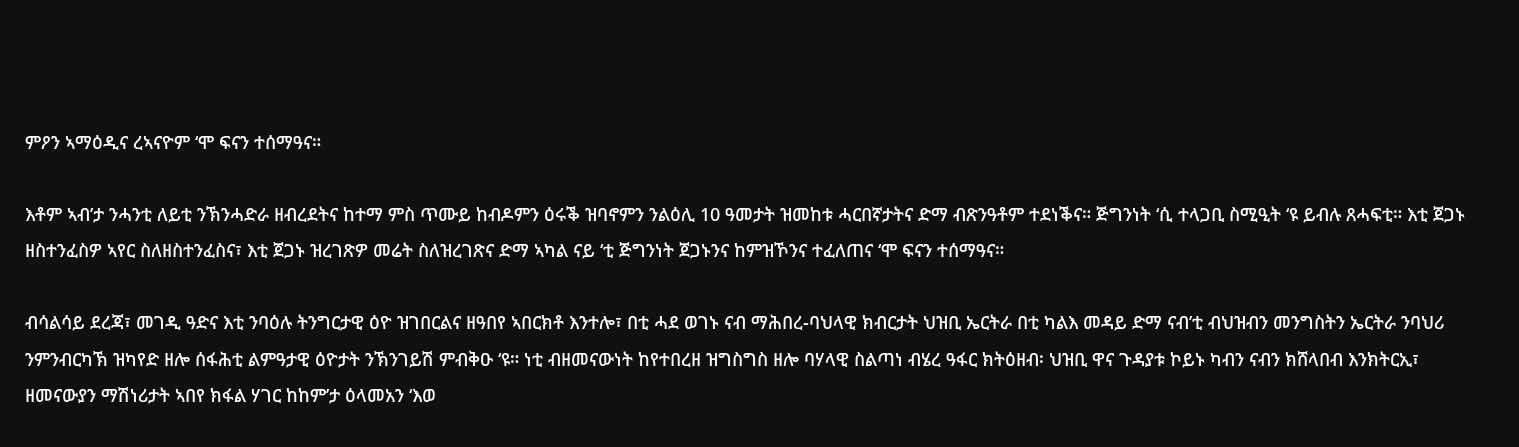ምዖን ኣማዕዲና ረኣናዮም ‘ሞ ፍናን ተሰማዓና።

እቶም ኣብ’ታ ንሓንቲ ለይቲ ንኽንሓድራ ዘብረደትና ከተማ ምስ ጥሙይ ከብዶምን ዕሩቕ ዝባኖምን ንልዕሊ 10 ዓመታት ዝመከቱ ሓርበኛታትና ድማ ብጽንዓቶም ተደነቕና። ጅግንነት ‘ሲ ተላጋቢ ስሚዒት ‘ዩ ይብሉ ጸሓፍቲ። እቲ ጀጋኑ ዘስተንፈስዎ ኣየር ስለዘስተንፈስና፣ እቲ ጀጋኑ ዝረገጽዎ መሬት ስለዝረገጽና ድማ ኣካል ናይ ‘ቲ ጅግንነት ጀጋኑንና ከምዝኾንና ተፈለጠና ‘ሞ ፍናን ተሰማዓና።

ብሳልሳይ ደረጃ፣ መገዲ ዓድና እቲ ንባዕሉ ትንግርታዊ ዕዮ ዝገበርልና ዘዓበየ ኣበርክቶ እንተሎ፣ በቲ ሓደ ወገኑ ናብ ማሕበረ-ባህላዊ ክብርታት ህዝቢ ኤርትራ በቲ ካልእ መዳይ ድማ ናብ’ቲ ብህዝብን መንግስትን ኤርትራ ንባህሪ ንምንብርካኽ ዝካየድ ዘሎ ሰፋሕቲ ልምዓታዊ ዕዮታት ንኽንገይሽ ምብቅዑ ‘ዩ። ነቲ ብዘመናውነት ከየተበረዘ ዝግስግስ ዘሎ ባሃላዊ ስልጣነ ብሄረ ዓፋር ክትዕዘብ፡ ህዝቢ ዋና ጉዳያቱ ኮይኑ ካብን ናብን ክሸላበብ እንክትርኢ፣ ዘመናውያን ማሽነሪታት ኣበየ ክፋል ሃገር ከከም’ታ ዕላመአን ‘እወ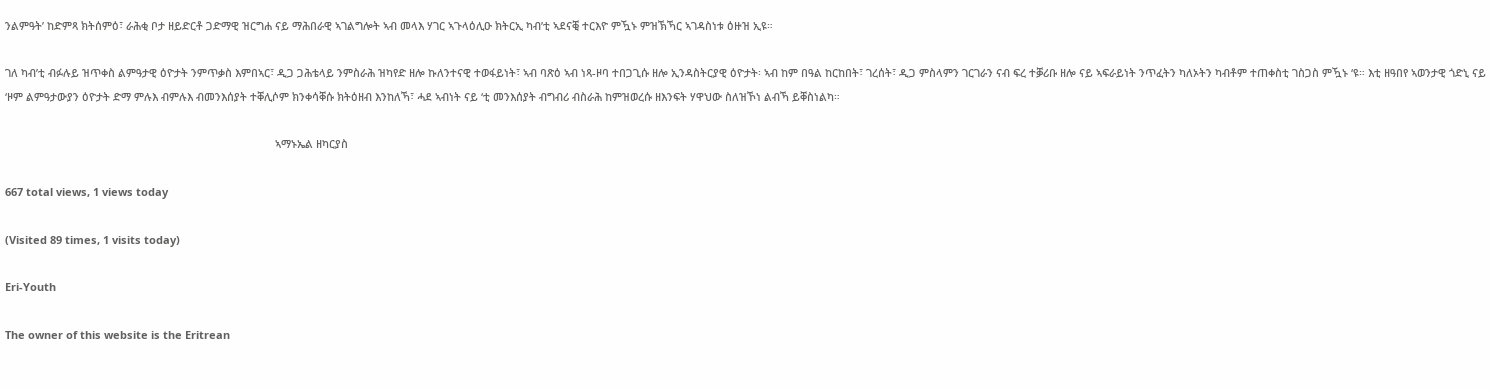ንልምዓት’ ከድምጻ ክትሰምዕ፣ ራሕቂ ቦታ ዘይድርቶ ጋድማዊ ዝርግሐ ናይ ማሕበራዊ ኣገልግሎት ኣብ መላእ ሃገር ኣጉላዕሊዑ ክትርኢ ካብ’ቲ ኣደናቒ ተርእዮ ምዃኑ ምዝኽኻር ኣገዳስነቱ ዕዙዝ ኢዩ።

ገለ ካብ’ቲ ብፉሉይ ዝጥቀስ ልምዓታዊ ዕዮታት ንምጥቃስ እምበኣር፣ ዲጋ ጋሕቴላይ ንምስራሕ ዝካየድ ዘሎ ኩለንተናዊ ተወፋይነት፣ ኣብ ባጽዕ ኣብ ነጻ-ዞባ ተበጋጊሱ ዘሎ ኢንዳስትርያዊ ዕዮታት፡ ኣብ ከም በዓል ከርከበት፣ ገረሰት፣ ዲጋ ምስላምን ገርገራን ናብ ፍረ ተቓሪቡ ዘሎ ናይ ኣፍራይነት ንጥፈትን ካለኦትን ካብቶም ተጠቀስቲ ገስጋስ ምዃኑ ‘ዩ። እቲ ዘዓበየ ኣወንታዊ ጎድኒ ናይ ‘ዞም ልምዓታውያን ዕዮታት ድማ ምሉእ ብምሉእ ብመንእሰያት ተቐሊሶም ክንቀሳቐሱ ክትዕዘብ እንከለኻ፣ ሓደ ኣብነት ናይ ‘ቲ መንእሰያት ብግብሪ ብስራሕ ከምዝወረሱ ዘእንፍት ሃዋህው ስለዝኾነ ልብኻ ይቐስነልካ።

                                                                                          ኣማኑኤል ዘካርያስ

667 total views, 1 views today

(Visited 89 times, 1 visits today)

Eri-Youth

The owner of this website is the Eritrean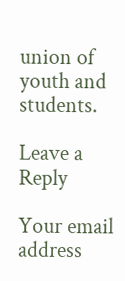union of youth and students.

Leave a Reply

Your email address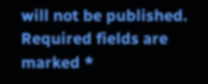will not be published. Required fields are marked *